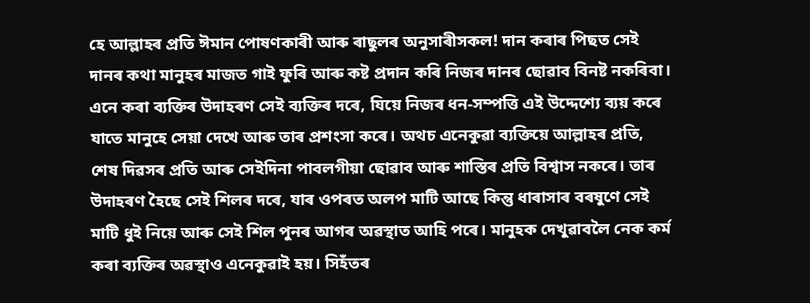হে আল্লাহৰ প্ৰতি ঈমান পোষণকাৰী আৰু ৰাছুলৰ অনুসাৰীসকল! দান কৰাৰ পিছত সেই দানৰ কথা মানুহৰ মাজত গাই ফুৰি আৰু কষ্ট প্ৰদান কৰি নিজৰ দানৰ ছোৱাব বিনষ্ট নকৰিবা। এনে কৰা ব্যক্তিৰ উদাহৰণ সেই ব্যক্তিৰ দৰে, যিয়ে নিজৰ ধন-সম্পত্তি এই উদ্দেশ্যে ব্যয় কৰে যাতে মানুহে সেয়া দেখে আৰু তাৰ প্ৰশংসা কৰে। অথচ এনেকুৱা ব্যক্তিয়ে আল্লাহৰ প্ৰতি, শেষ দিৱসৰ প্ৰতি আৰু সেইদিনা পাবলগীয়া ছোৱাব আৰু শাস্তিৰ প্ৰতি বিশ্বাস নকৰে। তাৰ উদাহৰণ হৈছে সেই শিলৰ দৰে, যাৰ ওপৰত অলপ মাটি আছে কিন্তু ধাৰাসাৰ বৰষুণে সেই মাটি ধুই নিয়ে আৰু সেই শিল পুনৰ আগৰ অৱস্থাত আহি পৰে। মানুহক দেখুৱাবলৈ নেক কৰ্ম কৰা ব্যক্তিৰ অৱস্থাও এনেকুৱাই হয়। সিহঁতৰ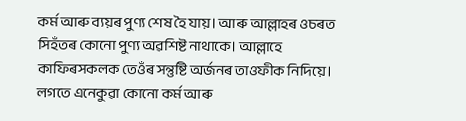কৰ্ম আৰু ব্যয়ৰ পুণ্য শেষ হৈ যায়। আৰু আল্লাহৰ ওচৰত সিহঁতৰ কোনো পুণ্য অৱশিষ্ট নাথাকে। আল্লাহে কাফিৰসকলক তেওঁৰ সন্তুষ্টি অৰ্জনৰ তাওফীক নিদিয়ে। লগতে এনেকুৱা কোনো কৰ্ম আৰু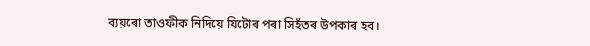ব্যয়ৰো তাওফীক নিদিয়ে যিটোৰ পৰা সিহঁতৰ উপকাৰ হব।